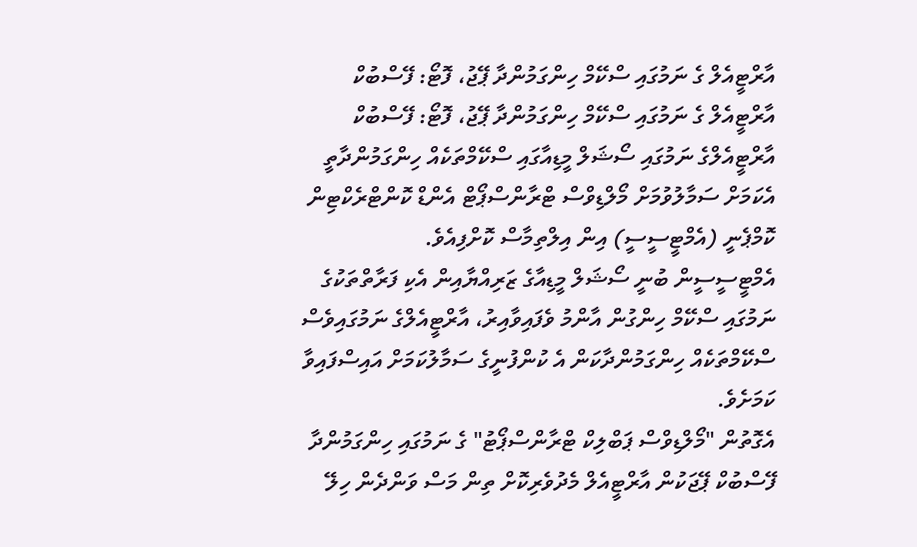އާރްޓީއެލް ގެ ނަމުގައި ސްކޭމް ހިންގަމުންދާ ޕޭޖު، ފޮޓޯ: ފޭސްބުކް
އާރްޓީއެލް ގެ ނަމުގައި ސްކޭމް ހިންގަމުންދާ ޕޭޖު، ފޮޓޯ: ފޭސްބުކް
އާރްޓީއެލްގެ ނަމުގައި ސޯޝަލް މީޑިއާގައި ސްކޭމްތަކެއް ހިންގަމުންދާތީ އެކަމަށް ސަމާލުވުމަށް މޯލްޑިވްސް ޓްރާންސްޕޯޓް އެންޑް ކޮންޓްރެކްޓިން ކޮމްޕެނީ (އެމްޓީސީސީ) އިން އިލްތިމާސް ކޮށްފިއެވެ.
އެމްޓީސީސީން ބުނީ ސޯޝަލް މީޑިއާގެ ޒަރިއްޔާއިން އެކި ފަރާތްތަކުގެ ނަމުގައި ސްކޭމް ހިންގުން އާންމު ވެފައިވާއިރު، އާރްޓީއެލްގެ ނަމުގައިވެސް ސްކޭމްތަކެއް ހިންގަމުންދާކަން އެ ކުންފުނީގެ ސަމާލުކަމަށް އައިސްފައިވާ ކަމަށެވެ.
އެގޮތުން "މޯލްޑިވްސް ޕަބްލިކް ޓްރާންސްޕޯޓު" ގެ ނަމުގައި ހިންގަމުންދާ ފޭސްބުކް ޕޭޖަކުން އާރްޓީއެލް މެދުވެރިކޮށް ތިން މަސް ވަންދެން ހިލޭ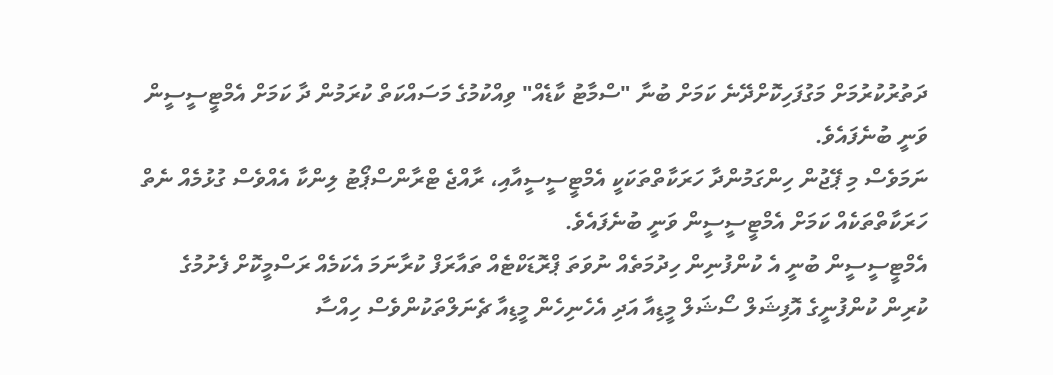ދަތުރުކުރުމަށް މަގުފަހިކޮށްދޭނެ ކަމަށް ބުނާ "ސްމާޓު ކާޑެއް" ވިއްކުމުގެ މަސައްކަތް ކުރަމުން ދާ ކަމަށް އެމްޓީސީސީން ވަނީ ބުނެފައެވެ.
ނަމަވެސް މި ޕޭޖުން ހިންގަމުންދާ ހަރަކާތްތަކަކީ އެމްޓީސީސީއާއި، ރާއްޖެ ޓްރާންސްޕޯޓު ލިންކާ އެއްވެސް ގުޅުމެއް ނެތް ހަރަކާތްތަކެއް ކަމަށް އެމްޓީސީސީން ވަނީ ބުނެފައެވެ.
އެމްޓީސީސީން ބުނީ އެ ކުންފުނިން ހިދުމަތެއް ނުވަތަ ޕްރޮޑަކްޓެއް ތައާރަފް ކުރާނަމަ އެކަމެއް ރަސްމީކޮށް ފެށުމުގެ ކުރިން ކުންފުނީގެ އޮފިޝަލް ސޯޝަލް މީޑިއާ އަދި އެހެނިހެން މީޑިއާ ޗެނަލްތަކުންވެސް ހިއްސާ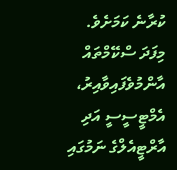ކުރާނެ ކަމަށެވެ.
މިފަދަ ސްކޭމްތައް އާންމުވެފައިވާއިރު، އެމްޓީސީސީ އަދި އާރްޓީއެލްގެ ނަމުގައި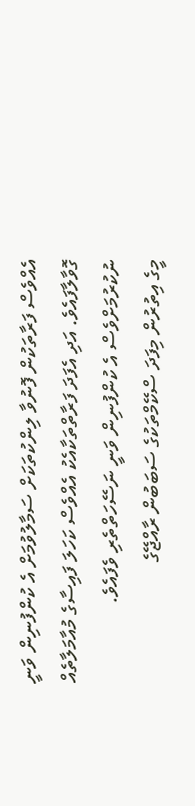އެއްވެސް ފަރާތަކުން ފޮނުވާ ލިންކުތަކަށް ސަމާލުވުމަށް އެ ކުންފުނިން ވަނީ ގޮވާލާފައެވެ. އަދި އެފަދަ ފަރާތްތަކާއެކު އެއްވެސް ކަހަލަ ފައިސާގެ މުއާމަލާތެއް ނުކުރުމަށްވެސް އެ ކުންފުނިން ވަނީ ނަސޭހަތްތެރި ވެފައެވެ.
މީގެ އިތުރުން މިފަދަ ސްކޭމްތަކުގެ ސަބަބުން ރާއްޖޭގެ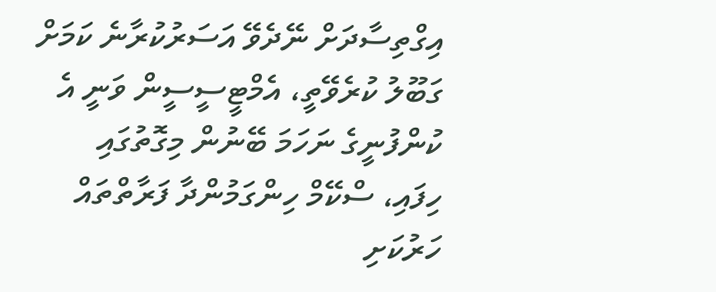އިގްތިސާދަށް ނޭދެވޭ އަސަރުކުރާނެ ކަމަށް ގަބޫލު ކުރެވޭތީ، އެމްޓީސީސީން ވަނީ އެ ކުންފުނީގެ ނަހަމަ ބޭނުން މިގޮތުގައި ހިފައި، ސްކޭމް ހިންގަމުންދާ ފަރާތްތައް ހަރުކަށި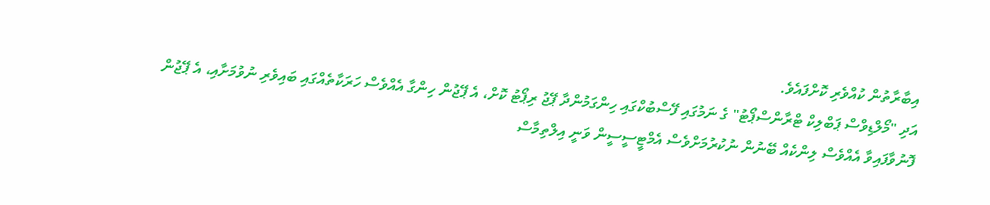އިބާރާތުން ކުއްވެރި ކޮށްފައެވެ.
އަދި "މޯލްޑިވްސް ޕަބްލިކް ޓްރާންސްޕޯޓު" ގެ ނަމުގައި ފޭސްބުކްގައި ހިންގަމުންދާ ޕޭޖު ރިޕޯޓު ކޮށް، އެ ޕޭޖުން ހިންގާ އެއްވެސް ހަރަކާތެއްގައި ބައިވެރި ނުވުމަށާއި، އެ ޕޭޖުން ފޮނުވާފައިވާ އެއްވެސް ލިންކެއް ބޭނުން ނުކުރުމަށްވެސް އެމްޓީސީސީން ވަނީ އިލްތިމާސް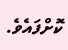ކޮށްފައެވެ.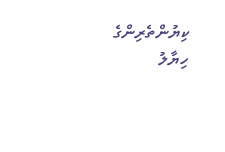ކިޔުންތެރިންގެ ހިޔާލު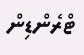ޓްރެންޑިން